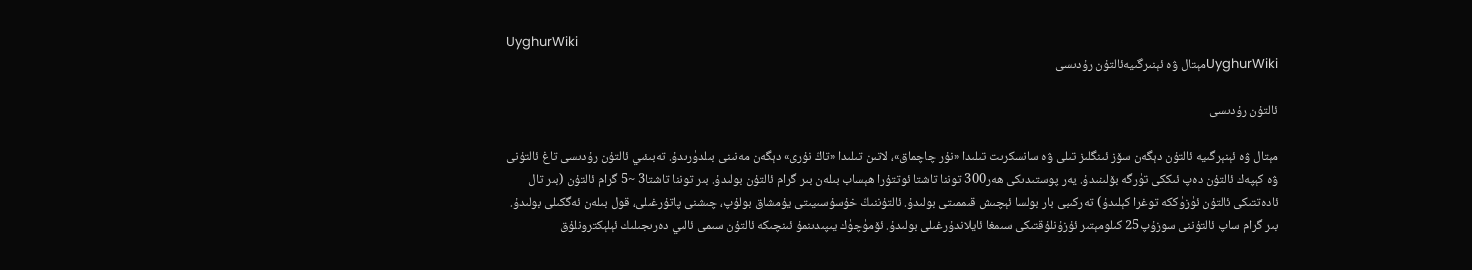UyghurWiki
UyghurWikiمېتال ۋە ئېنىرگىيەئالتۇن رۇدىسى

ئالتۇن رۇدىسى

مېتال ۋە ئېنېرگىيە ئالتۇن دېگەن سۆز ئىنگلىز تىلى ۋە سانسكرىت تىلىدا «نۇر چاچماق»، لاتىن تىلىدا «تاڭ نۇرى» دېگەن مەنىنى بىلدۈرىدۇ. تەبىئىي ئالتۇن رۇدىسى تاغ ئالتۇنى ۋە كېپەك ئالتۇن دەپ ئىككى تۈرگە بۆلىنىدۇ. يەر پوستىدىكى ھەر300 توننا تاشتا ئوتتۇرا ھېساب بىلەن بىر گرام ئالتۇن بولىدۇ. بىر توننا تاشتا3 ~5 گرام ئالتۇن (بىر تال ئادەتتىكى ئالتۇن ئۈزۈككە توغرا كېلىدۇ) تەركىبى بار بولسا ئېچىش قىممىتى بولىدۇ. ئالتۇننىڭ خۇسۇسىيىتى يۇمشاق بولۇپ، چىشنى پاتۇرغىلى، قول بىلەن ئەگكىلى بولىدۇ. بىر گرام ساپ ئالتۇننى سوزۇپ25 كىلومېتىر ئۇزۇنلۇقتىكى سىمغا ئايلاندۇرغىلى بولىدۇ. ئۆمۈچۈك يىپىدىنمۇ ئىنچىكە ئالتۇن سىمى ئالىي دەرىجىلىك ئېلېكترونلۇق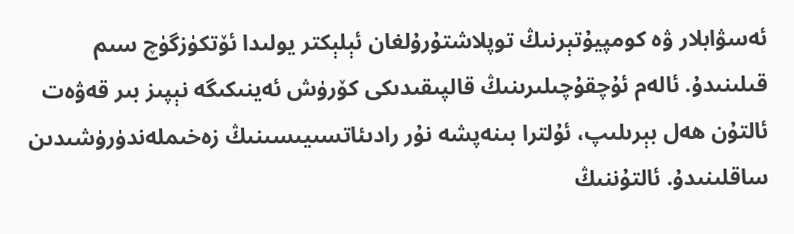ئەسۋابلار ۋە كومپيۇتېرنىڭ توپلاشتۇرۇلغان ئېلېكتر يولىدا ئۆتكۈزگۈچ سىم قىلىنىدۇ. ئالەم ئۇچقۇچىلىرىنىڭ قالپىقىدىكى كۆرۈش ئەينىكىگە نېپىز بىر قەۋەت ئالتۇن ھەل بېرىلىپ، ئۇلترا بىنەپشە نۇر رادىئاتسىيىسىنىڭ زەخىملەندۈرۈشىدىن ساقلىنىدۇ. ئالتۇننىڭ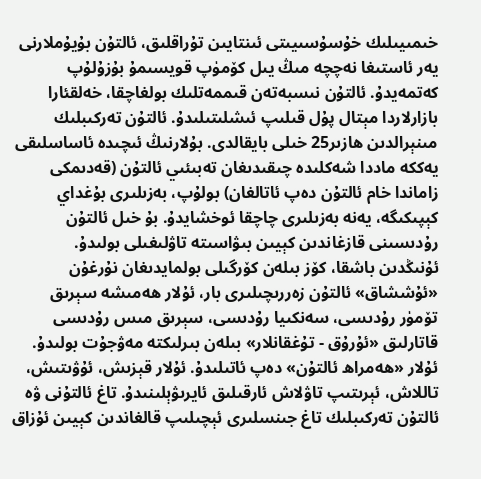خىمىيىلىك خۇسۇسىيىتى ئىنتايىن تۇراقلىق، ئالتۇن بۇيۇملارنى يەر ئاستىغا نەچچە مىڭ يىل كۆمۈپ قويسىمۇ بۇزۇلۇپ كەتمەيدۇ. ئالتۇن نىسبەتەن قىممەتلىك بولغاچقا، خەلقئارا بازارلاردا مېتال پۇل قىلىپ ئىشلىتىلىدۇ. ئالتۇن تەركىبلىك مىنېرالدىن ھازىر25 خىلى بايقالدى. بۇلارنىڭ ئىچىدە ئاساسلىقى يەككە ماددا شەكلىدە چىقىدىغان تەبىئىي ئالتۇن (قەدىمكى زاماندا خام ئالتۇن دەپ ئاتالغان) بولۇپ، بەزىلىرى بۇغداي كېپىكىگە، يەنە بەزىلىرى چاچقا ئوخشايدۇ. بۇ خىل ئالتۇن رۇدىسىنى قازغاندىن كېيىن بىۋاسىتە تاۋلىغىلى بولىدۇ. ئۇنىڭدىن باشقا، كۆز بىلەن كۆرگىلى بولمايدىغان نۇرغۇن «ئۇششاق» ئالتۇن زەررىچىلىرى بار، ئۇلار ھەمىشە سېرىق تۆمۈر رۇدىسى، سەنكىيا رۇدىسى، سېرىق مىس رۇدىسى قاتارلىق «ئۇرۇق - تۇغقانلار» بىلەن بىرلىكتە مەۋجۇت بولىدۇ. ئۇلار «ھەمراھ ئالتۇن» دەپ ئاتىلىدۇ. ئۇلار قېزىش، ئۇۋىتىش، تاللاش، ئېرىتىپ تاۋلاش ئارقىلىق ئايرىۋېلىنىدۇ. تاغ ئالتۇنى ۋە ئالتۇن تەركىبلىك تاغ جىنسلىرى ئېچىلىپ قالغاندىن كېيىن ئۇزاق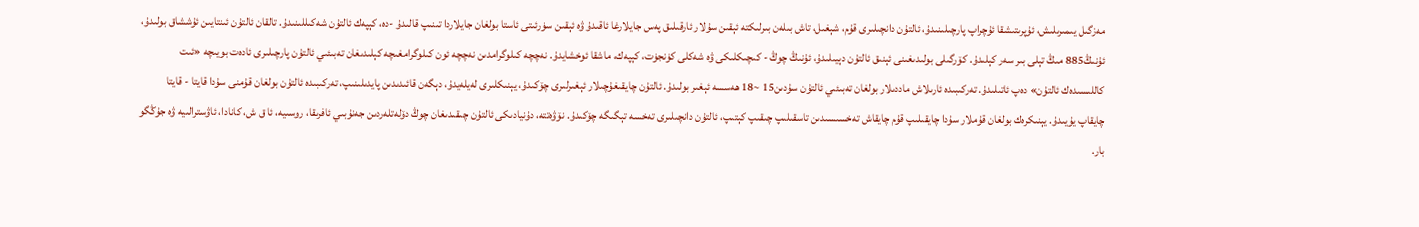مەزگىل يىمىرىلىش، ئۇپرىتىشقا ئۇچراپ پارچىلىنىدۇ، ئالتۇن دانچىلىرى قۇم، شېغىل، تاش بىلەن بىرلىكتە ئېقىن سۇلار ئارقىلىق پەس جايلارغا ئاقىدۇ ۋە ئېقىن سۈرئىتى ئاستا بولغان جايلاردا تىنىپ قالىدۇ -دە، كېپەك ئالتۇن شەكىللىنىدۇ. تالقان ئالتۇن ئىنتايىن ئۇششاق بولىدۇ، ئۇنىڭ885 مىڭ تېلى بىر سەر كېلىدۇ. كۆرگىلى بولىدىغىنى ئېنىق ئالتۇن دېيىلىدۇ، ئۇنىڭ چوڭ - كىچىكلىكى ۋە شەكلى كۈنجۈت، كېپەك، ماشقا ئوخشايدۇ. نەچچە كىلوگرامدىن نەچچە ئون كىلوگرامغىچە كېلىدىغان تەبىئىي ئالتۇن پارچىلىرى ئادەت بويىچە «ئىت كاللىسىدەك ئالتۇن» دەپ ئاتىلىدۇ. تەركىبىدە ئارىلاش ماددىلار بولغان تەبىئىي ئالتۇن سۇدىن15 ~18 ھەسسە ئېغىر بولىدۇ. ئالتۇن چايقىغۇچىلار ئېغىرلىرى چۆكىدۇ، يېنىكلىرى لەيلەيدۇ، دېگەن قائىدىدىن پايدىلىنىپ، تەركىبىدە ئالتۇن بولغان قۇمنى سۇدا قايتا - قايتا چايقاپ يۇيىدۇ. يېنىكرەك بولغان قۇملار سۇدا چايقىلىپ قۇم چايقاش تەخسىسىدىن تاسقىلىپ چىقىپ كېتىپ، ئالتۇن دانچىلىرى تەخسە تېگىگە چۆكىدۇ. نۆۋەتتە، دۇنيادىكى ئالتۇن چىقىدىغان چوڭ دۆلەتلەردىن جەنۇبىي ئافرىقا، روسىيە، ئا ق ش، كانادا، ئاۋسترالىيە ۋە جۇڭگو بار.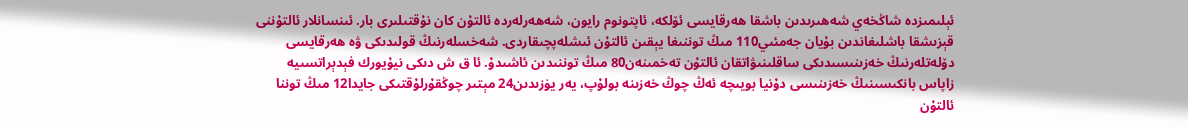ئېلىمىزدە شاڭخەي شەھىرىدىن باشقا ھەرقايسى ئۆلكە، ئاپتونوم رايون، شەھەرلەردە ئالتۇن كان نۇقتىلىرى بار. ئىنسانلار ئالتۇننى قېزىشقا باشلىغاندىن بۇيان جەمئىي110 مىڭ توننىغا يېقىن ئالتۇن ئىشلەپچىقاردى. شەخسلەرنىڭ قولىدىكى ۋە ھەرقايسى دۆلەتلەرنىڭ خەزىنىسىدىكى ساقلىنىۋاتقان ئالتۇن تەخمىنەن80 مىڭ توننىدىن ئاشىدۇ. ئا ق ش دىكى نيۇيورك فېدېراتسىيە زاپاس بانكىسىنىڭ خەزىنىسى دۇنيا بويىچە ئەڭ چوڭ خەزىنە بولۇپ، يەر يۈزىدىن24 مېتىر چوڭقۇرلۇقتىكى جايدا12 مىڭ توننا ئالتۇن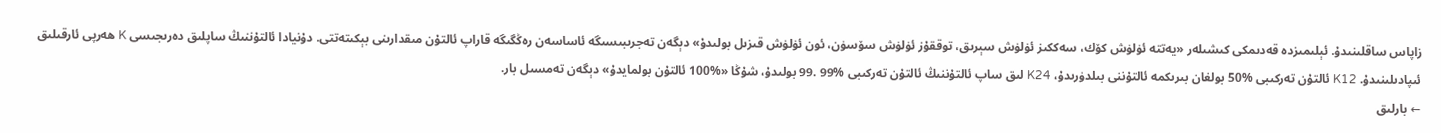زاپاس ساقلىنىدۇ. ئېلىمىزدە قەدىمكى كىشىلەر «يەتتە ئۈلۈش كۆك، سەككىز ئۈلۈش سېرىق، توققۇز ئۈلۈش سۆسۈن، ئون ئۈلۈش قىزىل بولىدۇ» دېگەن تەجرىبىسىگە ئاساسەن رەڭگىگە قاراپ ئالتۇن مىقدارىنى بېكىتەتتى. دۇنيادا ئالتۇننىڭ ساپلىق دەرىجىسى K ھەرپى ئارقىلىق ئىپادىلىنىدۇ. K12 ئالتۇن تەركىبى %50 بولغان بىرىكمە ئالتۇننى بىلدۈرىدۇ، K24 لىق ساپ ئالتۇننىڭ ئالتۇن تەركىبى %99 .99 بولىدۇ، شۇڭا «%100 ئالتۇن بولمايدۇ» دېگەن تەمسىل بار.
← بارلىق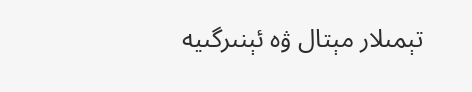تېمىلار مېتال ۋە ئېنىرگىيە